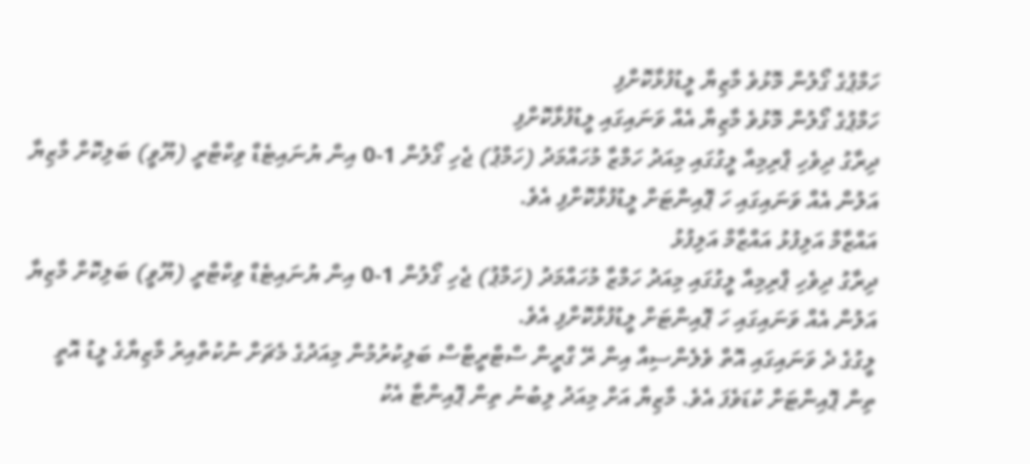ހަމްޕުގެ ގޯލުން މޮޅުވެ މާޒިޔާ ލީޑުފުޅާކޮށްފި
ހަމްޕުގެ ގޯލުން މޮޅުވެ މާޒިޔާ އެއް ވަނައިގައި ލީޑުފުޅާކޮށްފި
ދިރާގު ދިވެހި ޕްރިމިއާ ލީގުގައި މިއަދު ހަމްޒާ މުހައްމަދު (ހަމްޕު) ޖެހި ގޯލުން 1-0 އިން ޔުނައިޓެޑް ވިކްޓްރީ (ޔޫވީ) ބަލިކޮށް މާޒިޔާ އަލުން އެއް ވަނައިގައި ހަ ޕޮއިންޓަށް ލީޑުފުޅާކޮށްފި އެވެ.
އައްޒާމް އަލިފުޅު އައްޒާމް އަލިފުޅު
ދިރާގު ދިވެހި ޕްރިމިއާ ލީގުގައި މިއަދު ހަމްޒާ މުހައްމަދު (ހަމްޕު) ޖެހި ގޯލުން 1-0 އިން ޔުނައިޓެޑް ވިކްޓްރީ (ޔޫވީ) ބަލިކޮށް މާޒިޔާ އަލުން އެއް ވަނައިގައި ހަ ޕޮއިންޓަށް ލީޑުފުޅާކޮށްފި އެވެ.
ލީގުގެ ދެ ވަނައިގައި އޮތް ވެލެންސިއާ އިން ރޭ ގްރީން ސްޓްރީޓްސް ބަލިކުރުމުން މިއަދުގެ މެޗަށް ނުކުތްއިރު މާޒިޔާގެ ލީޑު އޮތީ ތިން ޕޮއިންޓަށް ކުޑަވެފަ އެވެ. މާޒިޔާ އަށް މިއަދު ލިބުނު ތިން ޕޮއިންޓާ އެކު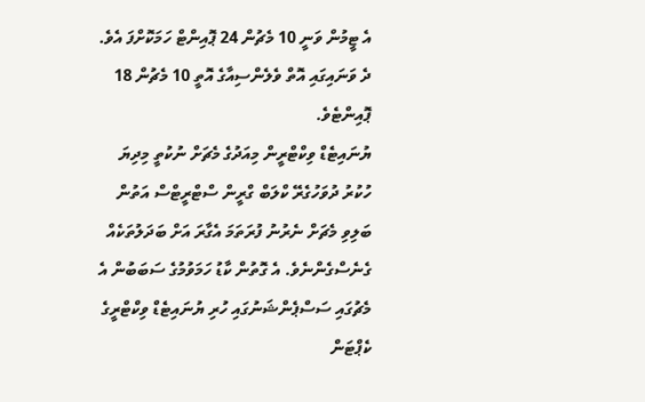އެ ޓީމުން ވަނީ 10 މެޗުން 24 ޕޮއިންޓް ހަމަކޮށްފަ އެވެ. ދެ ވަނައިގައި އޮތް ވެލެންސިއާގެ އޮތީ 10 މެޗުން 18 ޕޮއިންޓެވެ.
ޔުނައިޓެޑް ވިކްޓްރީން މިއަދުގެ މެޗަށް ނުކުތީ މިދިޔަ ހުކުރު ދުވަހުގެރޭ ކްލަބް ގްރީން ސްޓްރީޓްސް އަތުން ބަލިވި މެޗަށް ނެރުނު ފުރަތަމަ އެގާރަ އަށް ބަދަލުތަކެއް ގެނެސްގެންނެވެ. އެ ގޮތުން ކާޑު ހަމަވުމުގެ ސަބަބުން އެ މެޗުގައި ސަސްޕެންޝަނުގައި ހުރި ޔުނައިޓެޑް ވިކްޓްރީގެ ކެޕްޓަން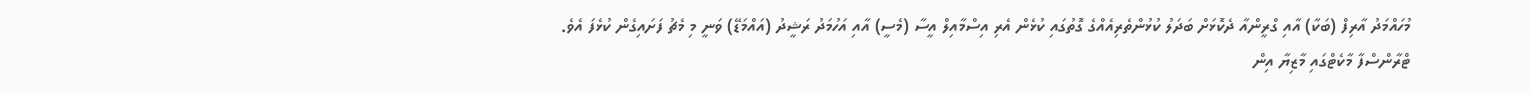މުހައްމަދު އާރިފް (ބަކާ) އާއި ގްރީންއާ ދެކޮޅަށް ބަދަލު ކުޅުންތެރިއެއްގެ ގޮތުގައި ކުޅެން އެރި އިސްމާއިލް އީސާ (މެސީ) އާއި އަހުމަދު ރަޝީދު (އައްމަޑޭ) ވަނީ މި މެޗު ފަށައިގެން ކުޅެފަ އެވެ.
ޓްރާންސްފާ މާކެޓްގައި މާޒިޔާ އިން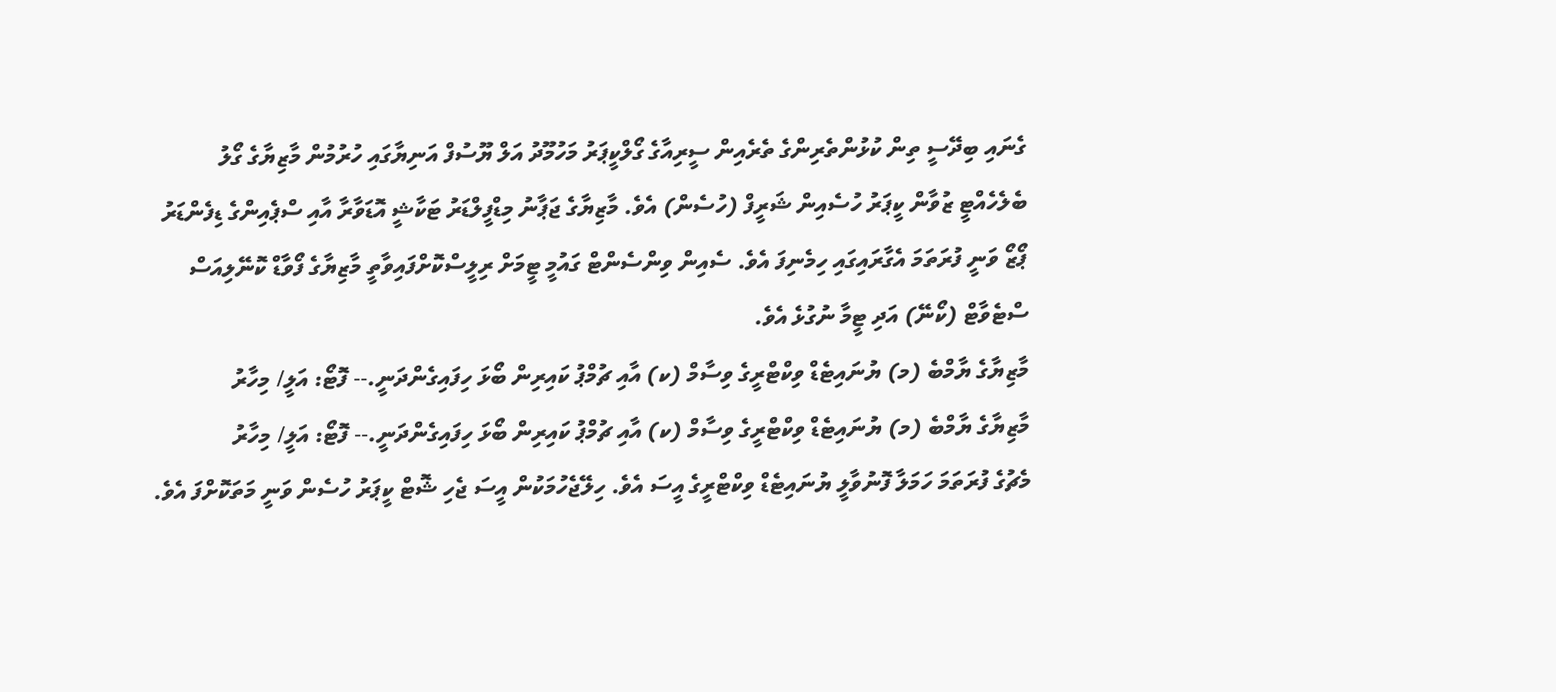ގެނައި ބިދޭސީ ތިން ކުޅުންތެރިންގެ ތެރެއިން ސީރިއާގެ ގޯލްކީޕަރު މަހުމޫދު އަލް ޔޫސުފް އަނިޔާގައި ހުރުމުން މާޒިޔާގެ ގޯލު ބެލެހެއްޓީ ޒުވާން ކީޕަރު ހުސެއިން ޝަރީފް (ހުސެން) އެވެ. މާޒިޔާގެ ޖަޕާނު މިޑްފީލްޑަރު ޓަކާޝީ އޮޑަވާރާ އާއި ސްޕެއިންގެ ޑިފެންޑަރު ޕޯޒޯ ވަނީ ފުރަތަމަ އެގާރައިގައި ހިމެނިފަ އެވެ. ސެއިން ވިންސެންޓް ގައުމީ ޓީމަށް ރިލީސްކޮށްފައިވާތީ މާޒިޔާގެ ފޯވާޑް ކޮނޭލިއަސް ސްޓެވާޓް (ކޯނޭ) އަދި ޓީމާ ނުގުޅެ އެވެ.
މާޒިޔާގެ ޔާމްބެ (މ) ޔުނައިޓެޑް ވިކްޓްރީގެ ވިސާމް (ކ) އާއި ޗުމްޕު ކައިރިން ބޯޅަ ހިފައިގެންދަނީ.-- ފޮޓޯ: އަލީ/ މިހާރު
މާޒިޔާގެ ޔާމްބެ (މ) ޔުނައިޓެޑް ވިކްޓްރީގެ ވިސާމް (ކ) އާއި ޗުމްޕު ކައިރިން ބޯޅަ ހިފައިގެންދަނީ.-- ފޮޓޯ: އަލީ/ މިހާރު
މެޗުގެ ފުރަތަމަ ހަމަލާ ފޮނުވާލީ ޔުނައިޓެޑް ވިކްޓްރީގެ އީސަ އެވެ. ހިލޭޖެހުމަކުން އީސަ ޖެހި ޝޮޓް ކީޕަރު ހުސެން ވަނީ މަތަކޮށްފަ އެވެ.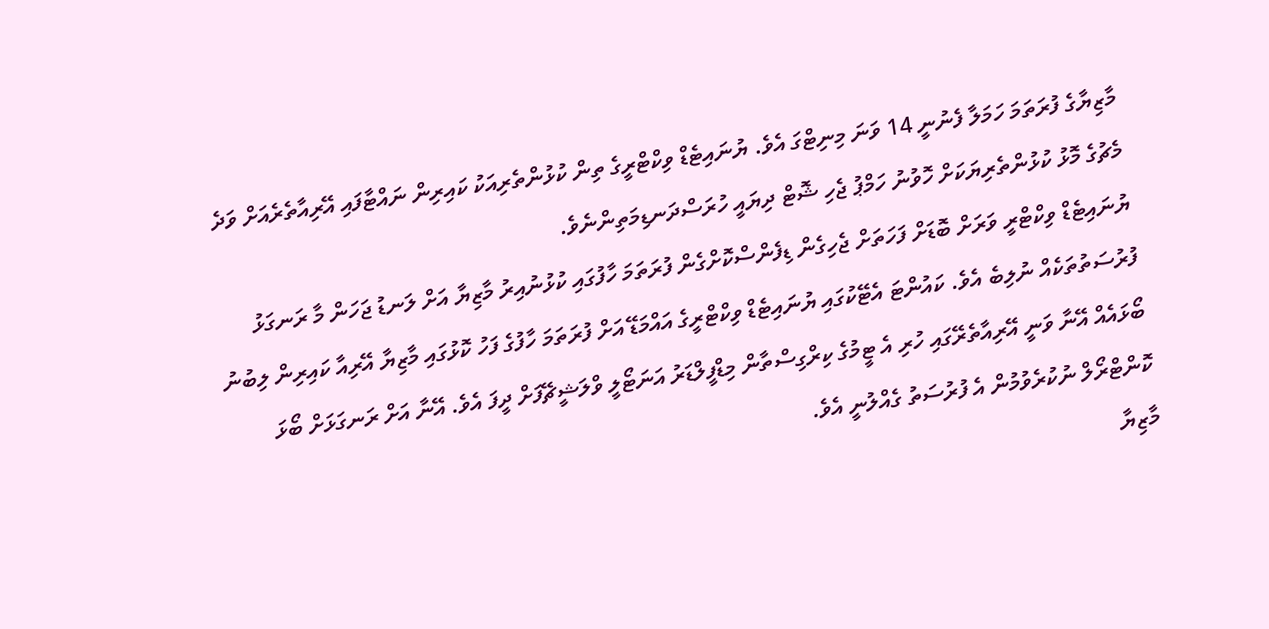މާޒިޔާގެ ފުރަތަމަ ހަމަލާ ފެނުނީ 14 ވަނަ މިނިޓްގަ އެވެ. ޔުނައިޓެޑް ވިކްޓްރީގެ ތިން ކުޅުންތެރިއަކު ކައިރިން ނައްޓާފައި އޭރިއާތެރެއަށް ވަދެ މެޗުގެ މޮޅު ކުޅުންތެރިޔަކަށް ހޮވުނު ހަމްޕު ޖެހި ޝޮޓް ދިޔައީ ހުރަސްދަނޑިމަތިންނެވެ.
ޔުނައިޓެޑް ވިކްޓްރީ ވަރަށް ބޮޑަށް ފަހަތަށް ޖެހިގެން ޑިފެންސްކޮށްގެން ފުރަތަމަ ހާފުގައި ކުޅުނުއިރު މާޒިޔާ އަށް ލަނޑު ޖަހަން މާ ރަނގަޅު ފުރުސަތުތަކެއް ނުލިބެ އެވެ. ކައުންޓަ އެޓޭކުގައި ޔުނައިޓެޑް ވިކްޓްރީގެ އައްމަޑޭ އަށް ފުރަތަމަ ހާފުގެ ފަހު ކޮޅުގައި މާޒިޔާ އޭރިއާ ކައިރިން ލިބުނު ބޯޅައެއް އޭނާ ވަނީ އޭރިއާތެރޭގައި ހުރި އެ ޓީމުގެ ކިރްގިސްތާން މިޑްފީލްޑަރު އަނަޓޯލީ ވްލަޝީޗޭފަށް ދީފަ އެވެ. އޭނާ އަށް ރަނގަޅަށް ބޯޅަ ކޮންޓްރޯލް ނުކުރެވުމުން އެ ފުރުސަތު ގެއްލުނީ އެވެ.
މާޒިޔާ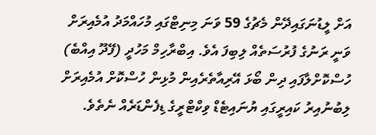އަށް ލީޑުނަގައިދޭން މެޗުގެ 59 ވަނަ މިނިޓްގައި މުހައްމަދު އުމެއިރަށް ވަނީ ރަނުގެ ފުރުސަތެއް ލިބިފަ އެވެ. އިބްރާހިމް މަހުދީ (ފޭދޫ އިއްބެ) ހުސްކޮށްލާފައި ދިން ބޯޅަ އޭރިއާތެރެއިން މުޅިން ހުސްކޮށް އުމެއިރަށް ލިބުނުއިރު ކައިރީގައި ޔުނައިޓެޑް ވިކްޓްރީގެ ޑިފެންޑަރެއް ނެތެވެ.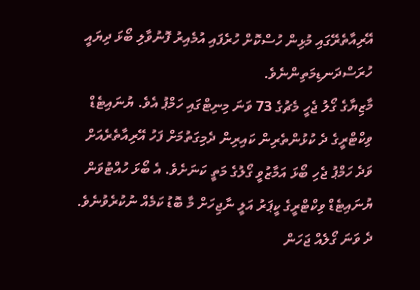އޭރިއާތެރޭގައި މުޅިން ހުސްކޮށް ހުރެފައި އުމެއިރު ފޮނުވާލި ބޯޅަ ދިޔައީ ހުރަސްދަނޑިމަތިންނެވެ.
މާޒިޔާގެ ގޯލު ޖެހީ މެޗުގެ 73 ވަނަ މިނިޓްގައި ހަމްޕު އެވެ. ޔުނައިޓެޑް ވިކްޓްރީގެ ދެ ކުޅުންތެރިން ކައިރިން ދެމިގަތުމަށް ފަހު އޭރިއާތެރެއަށް ވަދެ ހަމްޕު ޖެހި ބޯޅަ އަމާޒުވީ ގޯލުގެ މަތީ ކަނަށެވެ. އެ ބޯޅަ ހުއްޓުވަން ޔުނައިޓެޑް ވިކްޓްރީގެ ކީޕަރު އަލީ ނާޖިހަށް މާ ބޮޑު ކަމެއް ނުކުރެވުނެވެ.
ދެ ވަނަ ގޯލެއް ޖަހަން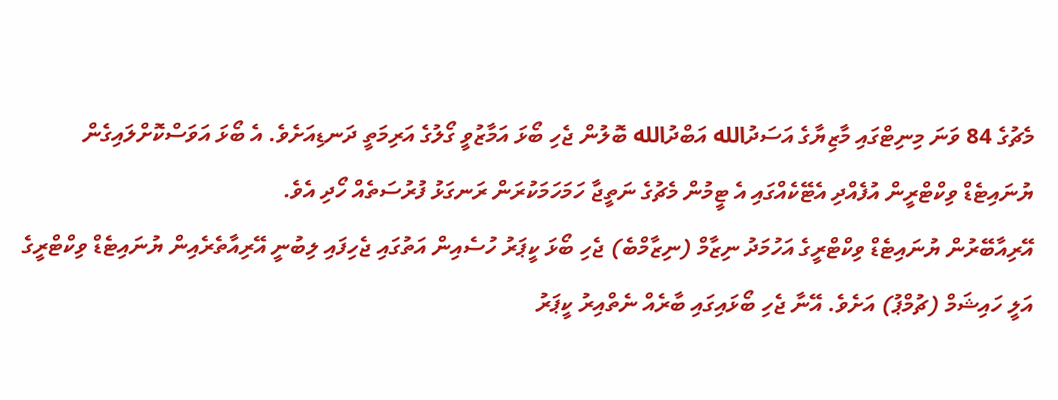މެޗުގެ 84 ވަނަ މިނިޓްގައި މާޒިޔާގެ އަސަދުالله އަބްދުالله ބޮލުން ޖެހި ބޯޅަ އަމާޒުވީ ގޯލުގެ އަރިމަތީ ދަނޑިއަށެވެ. އެ ބޯޅަ އަވަސްކޮށްލައިގެން ޔުނައިޓެޑް ވިކްޓްރީން އުފެއްދި އެޓޭކެއްގައި އެ ޓީމުން މެޗުގެ ނަތީޖާ ހަމަހަމަކުރަން ރަނގަޅު ފުރުސަތެއް ހޯދި އެވެ.
އޭރިއާބޭރުން ޔުނައިޓެޑް ވިކްޓްރީގެ އަހުމަދު ނިޒާމް (ނިޒާމްބެ) ޖެހި ބޯޅަ ކީޕަރު ހުސެއިން އަތުގައި ޖެހިފައި ލިބުނީ އޭރިއާތެރެއިން ޔުނައިޓެޑް ވިކްޓްރީގެ އަލީ ހައިޝަމް (ޗުމްޕު) އަށެވެ. އޭނާ ޖެހި ބޯޅައިގައި ބާރެއް ނެތްއިރު ކީޕަރު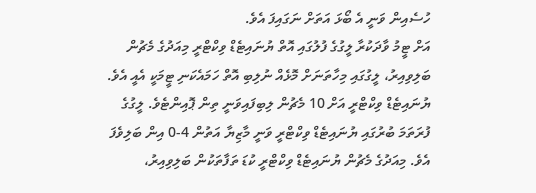ހުސެއިން ވަނީ އެ ބޯޅަ އަތަށް ނަގައިފަ އެވެ.
އަށް ޓީމު ވާދަކުރާ ލީގުގެ ފުލުގައި އޮތް ޔުނައިޓެޑް ވިކްޓްރީ މިއަދުގެ މެޗުން ބަލިވިއިރު، ލީގުގައި މިހާތަނަށް މޮޅެއް ނުލިބި އޮތް ހަމައެކަނި ޓީމަކީ އެއީ އެވެ. ޔުނައިޓެޑް ވިކްޓްރީ އަށް 10 މެޗުން ލިބިފައިވަނީ ތިން ޕޮއިންޓެވެ. ލީގުގެ ފުރަތަމަ ބުރުގައި ޔުނައިޓެޑް ވިކްޓްރީ ވަނީ މާޒިޔާ އަތުން 4-0 އިން ބަލިވެފަ އެވެ. މިއަދުގެ މެޗުން ޔުނައިޓެޑް ވިކްޓްރީ ކުޑަ ތަފާތަކުން ބަލިވިއިރު،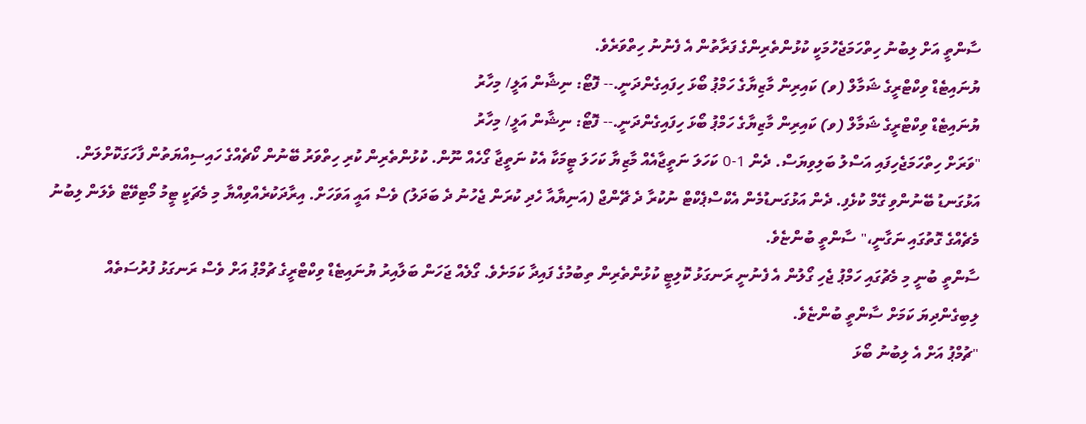ސާންތީ އަށް ލިބުނު ހިތްހަމަޖެހުމަކީ ކުޅުންތެރިންގެ ފަރާތުން އެ ފެނުނު ހިތްވަރެވެ.
ޔުނައިޓެޑް ވިކްޓްރީގެ ޝަމާލް (ވ) ކައިރިން މާޒިޔާގެ ހަމްޕު ބޯޅަ ހިފައިގެންދަނީ.-- ފޮޓޯ: ނިޝާން އަލީ/ މިހާރު
ޔުނައިޓެޑް ވިކްޓްރީގެ ޝަމާލް (ވ) ކައިރިން މާޒިޔާގެ ހަމްޕު ބޯޅަ ހިފައިގެންދަނީ.-- ފޮޓޯ: ނިޝާން އަލީ/ މިހާރު
"ވަރަށް ހިތްހަމަޖެހިފައި އަސްލު ބަލިވިޔަސް. ދެން 1-0 ކަހަލަ ނަތީޖާއެއް މާޒިޔާ ކަހަލަ ޓީމަކާ އެކު ނަތީޖާ ގޯހެއް ނޫން. ކުޅުންތެރިން ކުރި ހިތްވަރު ބޭނުން ކޯޗެއްގެ ހައިސިއްޔަތުން ފާހަގަކޮށްލަން. އަޅުގަނޑު ބޭނުންވި ގޭމް ކުޅެފި. ދެން އަޅުގަނޑުމެން އެކްސްޕެކްޓް ނުކުރާ ދެ ޗޭންޖް (އަނިޔާއާ ހެދި ކުރަން ޖެހުނު ދެ ބަދަލު) ވެސް އައީ އަވަހަށް. އިރާދަކުރެއްވިއްޔާ މި މެޗަކީ ޓީމު މޯޓިވޭޓް ވެލަން ލިބުނު މެޗެއްގެ ގޮތުގައި ނަގާނީ،" ސާންތީ ބުންޏެވެ.
ސާންތީ ބުނީ މި މެޗުގައި ހަމްޕު ޖެހި ގޯލުން އެ ފެނުނީ ރަނގަޅު ކޮލިޓީ ކުޅުންތެރިން ތިބުމުގެ ފައިދާ ކަމަށެވެ. ގޯލެއް ޖަހަން ބަލާއިރު ޔުނައިޓެޑް ވިކްޓްރީގެ ޗުމްޕު އަށް ވެސް ރަނގަޅު ފުރުސަތެއް ލިބިގެންދިޔަ ކަމަށް ސާންތީ ބުންޏެވެ.
"ޗުމްޕު އަށް އެ ލިބުނު ބޯޅަ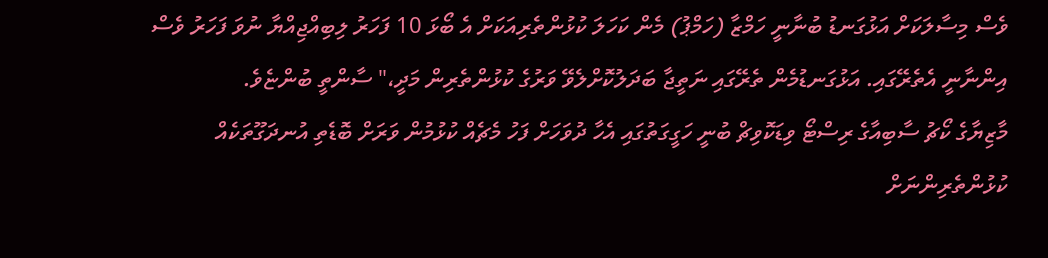ވެސް މިސާލަކަށް އަޅުގަނޑު ބުނާނީ ހަމްޒާ (ހަމްޕު) މެން ކަހަލަ ކުޅުންތެރިއަކަށް އެ ބޯޅަ 10 ފަހަރު ލިބިއްޖިއްޔާ ނުވަ ފަހަރު ވެސް އިންނާނީ އެތެރޭގައި. އަޅުގަނޑުމެން ތެރޭގައި ނަތީޖާ ބަދަލުކޮށްލެވޭ ވަރުގެ ކުޅުންތެރިން މަދީ،" ސާންތީ ބުންޏެވެ.
މާޒިޔާގެ ކޯޗު ސާބިއާގެ ރިސްޓޯ ވިޑަކޮވިޗް ބުނީ ހަގީގަތުގައި އެހާ ދުވަހަށް ފަހު މެޗެއް ކުޅުމުން ވަރަށް ބޮޑެތި އުނދަގޫތަކެއް ކުޅުންތެރިންނަށް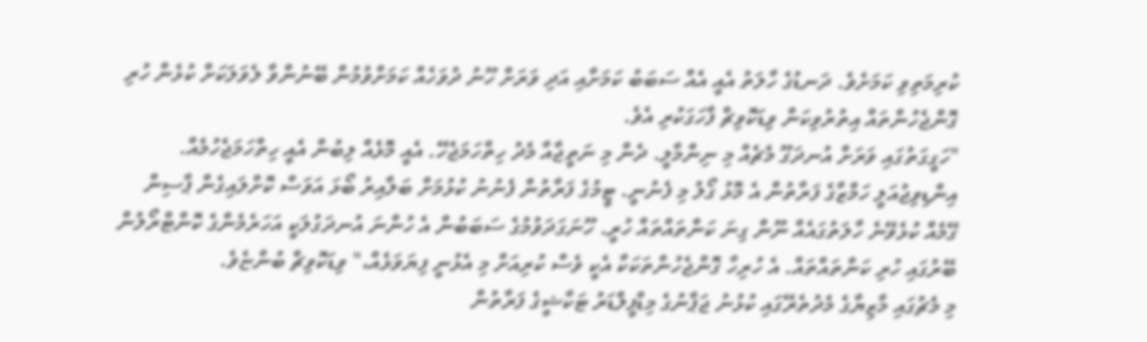ކުރިމަތިވި ކަމަށެވެ. ދަނޑުގެ ހާލަތު އެއީ އެއް ސަބަބު ކަމަށާއި އަދި ވަރަށް ހޫނު ދުވަހެއް ކަމަށްވުމުން ބޭނުންވާ ލެވަލަކަށް ކުޅެން ހުރި ގޮންޖެހުންތައް އިތުރުވިކަން ވިޑަކޮވިޗް ފާހަގަކުރި އެވެ.
"ހަގީގަތުގައި ވަރަށް އުނދަގޫ މެޗެއް މި ނިންމާލީ. ދެން މި ނަތީޖާއާ މެދު ހިތްހަމަޖެހޭ. އެއީ މޮޅެއް ލިބުން އެއީ ހިތްހަމަޖެހުމެއް. އިންޑިވިޖުއަލީ ހަމްޒާގެ ފަރާތުން އެ މޮޅު ގޯލު މި ފެނުނީ. ޓީމުގެ ފަރާތުން ފެނުނު ކުޅުމަށް ބަލާއިރު ބޯޅަ އަވަސް ކޮށްލައިގެން ޕާސިން ގޭމެއް ކުޅެވޭނެ ހާލަތުގައެއް ނޫން ގިނަ ކަންތައްތައް ހުރީ. ހޫނަގަދަވުމުގެ ސަބަބުން އެ ހުންނަ އުނދަގުލަކީ އަހަރެމެންގެ ކޮންޓްރޯލުން ބޭރުގައި ހުރި ކަންތައްތައް. އެ ހުރިހާ ގޮންޖެހުންތަކަކާ އެކީ ވެސް ކުރިއަށް މި އެޅުނީ ފިޔަވަޅެއް،" ވިޑަކޮވިޗް ބުންޏެވެ.
މި މެޗުގައި މާޒިޔާގެ މެދުތެރޭގައި ކުޅުނު ޖަޕާނުގެ މިޑްފީލްޑަރު ޓަކާޝީގެ ފަރާތުން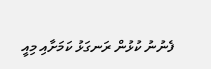ފެނުނު ކުޅުން ރަނގަޅު ކަމަށާއި މިއީ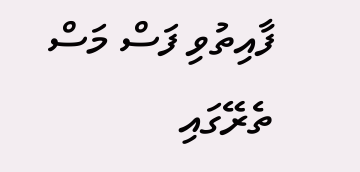ފާއިތުވި ފަސް މަސް ތެރޭގައި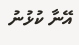އޭނާ ކުޅުނު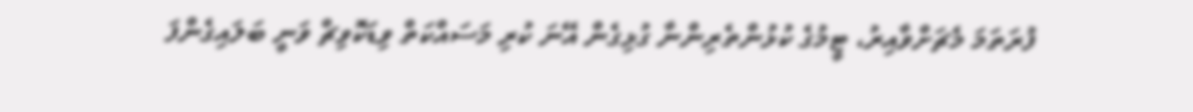ފުރަތަމަ މެޗަށްވާއިރު، ޓީމުގެ ކުޅުންތެރިންނާ ގުޅިގެން އޭނަ ކުރި މަސައްކަތް ވިޑަކޮވިޗް ވަނީ ބަލައިގެންފަ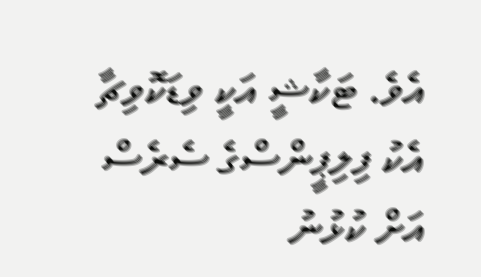އެވެ. ޓަކާޝީ އަކީ ވިޑަކޮވިޗާ އެކު ފިލިޕީންސްގެ ސެރެސް އަށް ކުޅުނު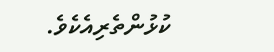ކުޅުންތެރިއެކެވެ.